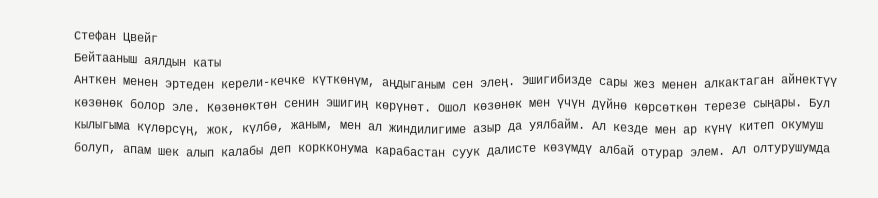Стефан Цвейг
Бейтааныш аялдын каты
Анткен менен эртеден керели-кечке күткөнүм, аңдыганым сен элең. Эшигибизде сары жез менен алкактаган айнектүү көзөнөк болор эле. Көзөнөктөн сенин эшигиң көрүнөт. Ошол көзөнөк мен үчүн дүйнө көрсөткөн терезе сыңары. Бул кылыгыма күлөрсүң, жок, күлбө, жаным, мен ал жиндилигиме азыр да уялбайм. Ал кезде мен ар күнү китеп окумуш болуп, апам шек алып калабы деп коркконума карабастан суук далисте көзүмдү албай отурар элем. Ал олтурушумда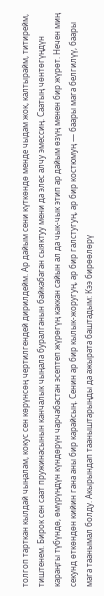толгоп тарткан кылдай чыңалам, кокус сен көрүнсөң чертилгендей дирилдейм. Ар дайым сени күткөндө менде чыдам жок, калтырайм, титирейм, тиштенем. Бирок сен саат пружинасынын канчалык чыңала буралганын байкабаган сыяктуу мени да элес алчу эмессиң. Саатың чөнтөгүңдүн караңгы түбүндө, өмүрүңдүн күндөрүн чарчабастан эсептеп жүрөгүң каккан сайын ал да чык-чык этип ар дайым өзүң менен бир жүрөт. Нечен миң секунд өткөндөн кийин гана аны бир карайсың. Сенин ар бир кылык-жоругуң, ар бир галстугуң, ар бир костюмуң — баары мага белгилүү, баары мага таанымал болду. Акырындап тааныштарыңды да ажырата баштадым: Кээ бирөөлөрү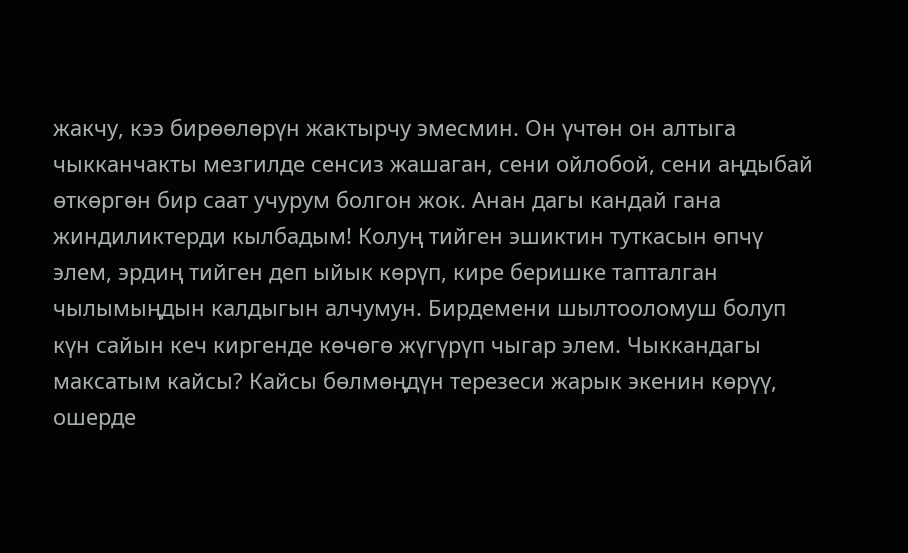жакчу, кээ бирөөлөрүн жактырчу эмесмин. Он үчтөн он алтыга чыкканчакты мезгилде сенсиз жашаган, сени ойлобой, сени аңдыбай өткөргөн бир саат учурум болгон жок. Анан дагы кандай гана жиндиликтерди кылбадым! Колуң тийген эшиктин туткасын өпчү элем, эрдиң тийген деп ыйык көрүп, кире беришке тапталган чылымыңдын калдыгын алчумун. Бирдемени шылтооломуш болуп күн сайын кеч киргенде көчөгө жүгүрүп чыгар элем. Чыккандагы максатым кайсы? Кайсы бөлмөңдүн терезеси жарык экенин көрүү, ошерде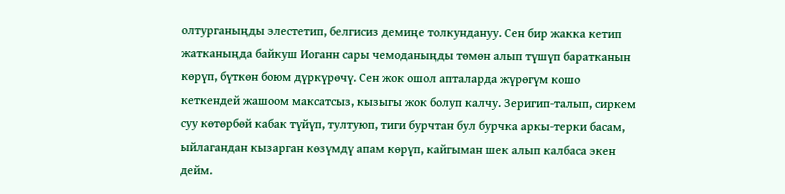олтурганыңды элестетип, белгисиз демиңе толкундануу. Сен бир жакка кетип жатканыңда байкуш Иоганн сары чемоданыңды төмөн алып түшүп баратканын көрүп, бүткөн боюм дүркүрөчү. Сен жок ошол апталарда жүрөгүм кошо кеткендей жашоом максатсыз, кызыгы жок болуп калчу. Зеригип-талып, сиркем суу көтөрбөй кабак түйүп, тултуюп, тиги бурчтан бул бурчка аркы-терки басам, ыйлагандан кызарган көзүмдү апам көрүп, кайгыман шек алып калбаса экен дейм.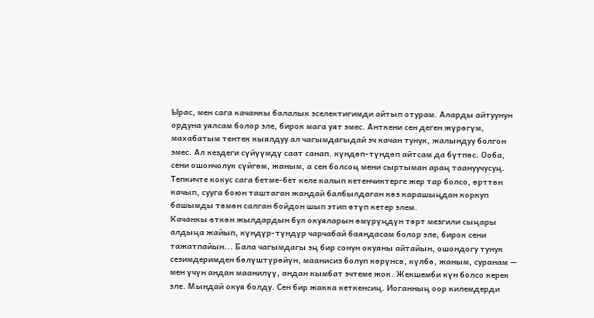Ырас, мен сага качанкы балалык эселектигимди айтып отурам. Аларды айтуунун ордуна уялсам болор эле, бирок мага уят эмес. Анткени сен деген жүрөгүм, махабатым тентек кыялдуу ал чагымдагыдай эч качан тунук, жалындуу болгон эмес. Ал кездеги сүйүүмдү саат санап. күндөп-түндөп айтсам да бүтпөс. Ооба, сени ошончолук сүйгөм, жаным, а сен болсоң мени сыртыман араң таануучусуң. Тепкичте кокус сага бетме-бет келе калып кетенчиктерге жер тар болсо, өрттөн качып, сууга боюн таштаган жандай балбылдаган көз карашыңдан коркуп башымды төмөн салган бойдон шып этип өтүп кетер элем.
Качанкы өткөн жылдардын бул окуяларын өмүрүңдүн төрт мезгили сыңары алдыңа жайып, күндүр-түндүр чарчабай баяндасам болор эле, бирок сени тажатпайын... Бала чагымдагы эң бир сонун окуяны айтайын, ошондогу тунук сезимдеримден бөлүштүрөйүн, маанисиз болуп көрүнсө, күлбө, жаным, суранам — мен үчүн андан маанилүү, андан кымбат эчтеме жок. Жекшемби күн болсо керек эле. Мындай окуя болду. Сен бир жакка кеткенсиң. Иоганның оор килемдерди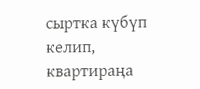сыртка күбүп келип, квартираңа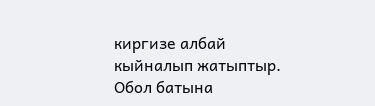киргизе албай кыйналып жатыптыр. Обол батына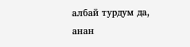албай турдум да, анан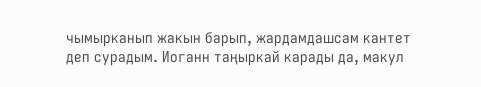чымырканып жакын барып, жардамдашсам кантет деп сурадым. Иоганн таңыркай карады да, макул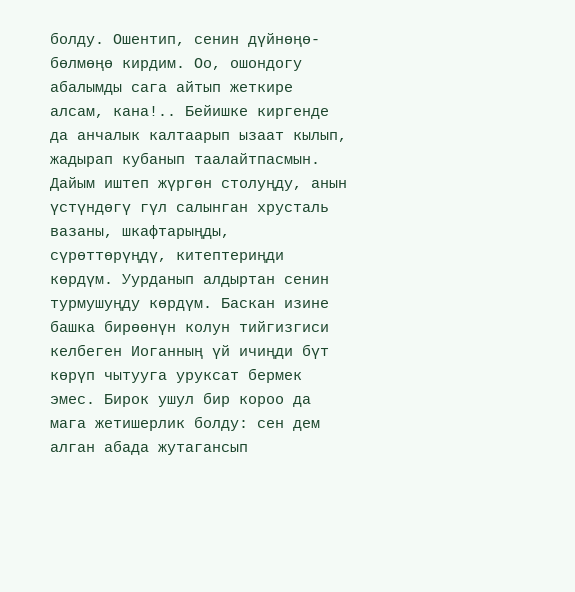болду. Ошентип, сенин дүйнөңө-бөлмөңө кирдим. Оо, ошондогу абалымды сага айтып жеткире алсам, кана!.. Бейишке киргенде да анчалык калтаарып ызаат кылып, жадырап кубанып таалайтпасмын. Дайым иштеп жүргөн столуңду, анын үстүндөгү гүл салынган хрусталь вазаны, шкафтарыңды, сүрөттөрүңдү, китептериңди көрдүм. Уурданып алдыртан сенин турмушуңду көрдүм. Баскан изине башка бирөөнүн колун тийгизгиси келбеген Иоганның үй ичиңди бүт көрүп чытууга уруксат бермек эмес. Бирок ушул бир короо да мага жетишерлик болду: сен дем алган абада жутагансып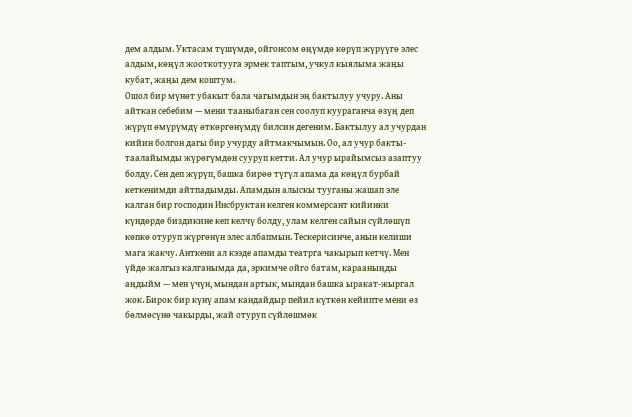дем алдым. Уктасам түшүмдө, ойгонсом өңүмдө көрүп жүрүүгө элес алдым, көңүл жооткотууга эрмек таптым, учкул кыялыма жаңы кубат, жаңы дем коштум.
Ошол бир мүнөт убакыт бала чагымдын эң бактылуу учуру. Аны айткан себебим — мени тааныбаган сен соолуп куураганча өзүң деп жүрүп өмүрүмдү өткөргөнүмдү билсин дегеним. Бактылуу ал учурдан кийин болгон дагы бир учурду айтмакчымын. Оо, ал учур бакты-таалайымды жүрөгүмдөн сууруп кетти. Ал учур ырайымсыз азаптуу болду. Сен деп жүрүп, башка бирөө түгүл апама да көңүл бурбай кеткенимди айтпадымды. Апамдын алыскы тууганы жашап эле калган бир господин Инсбруктан келген коммерсант кийинки күндөрдө биздикине кеп келчү болду, улам келген сайын сүйлөшүп көпкө отуруп жүргөнүн элес албапмын. Тескерисинче, анын келиши мага жакчу. Анткени ал кээде апамды театрга чакырып кетчү. Мен үйдө жалгыз калганымда да, эркимче ойго батам, карааныңды аңдыйм — мен үчүн, мындан артык, мындан башка ыракат-жыргал жок. Бирок бир күнү апам кандайдыр пейил күткөн кейипте мени өз бөлмөсүнө чакырды, жай отуруп сүйлөшмөк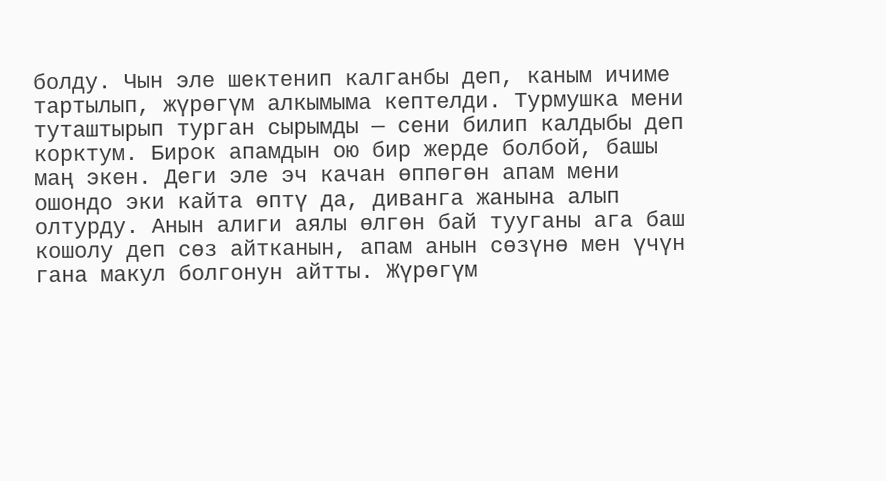болду. Чын эле шектенип калганбы деп, каным ичиме тартылып, жүрөгүм алкымыма кептелди. Турмушка мени туташтырып турган сырымды — сени билип калдыбы деп корктум. Бирок апамдын ою бир жерде болбой, башы маң экен. Деги эле эч качан өппөгөн апам мени ошондо эки кайта өптү да, диванга жанына алып олтурду. Анын алиги аялы өлгөн бай тууганы ага баш кошолу деп сөз айтканын, апам анын сөзүнө мен үчүн гана макул болгонун айтты. Жүрөгүм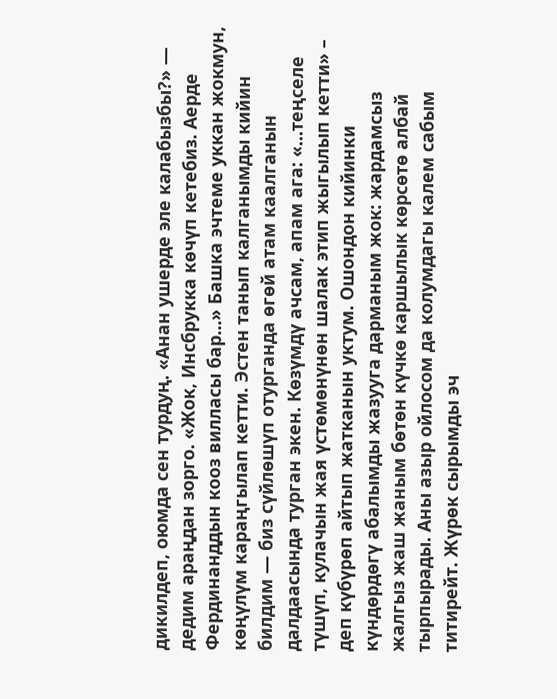дикилдеп, оюмда сен турдуң. «Анан ушерде эле калабызбы?» — дедим араңдан зорго. «Жок, Инсбрукка көчүп кетебиз. Аерде Фердинанддын кооз вилласы бар...» Башка эчтеме уккан жокмун, көңүлүм караңгылап кетти. Эстен танып калганымды кийин билдим — биз сүйлөшүп отурганда өгөй атам каалганын далдаасында турган экен. Көзүмдү ачсам, апам ага: «...теңселе түшүп, кулачын жая үстөмөнүнөн шалак этип жыгылып кетти» – деп күбүрөп айтып жатканын уктум. Ошондон кийинки күндөрдөгү абалымды жазууга дарманым жок: жардамсыз жалгыз жаш жаным бөтөн күчкө каршылык көрсөтө албай тырпырады. Аны азыр ойлосом да колумдагы калем сабым титирейт. Жүрөк сырымды эч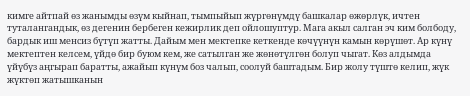кимге айтпай өз жанымды өзүм кыйнап, тымпыйып жүргөнүмдү башкалар өжөрлүк, ичтен туталангандык, өз дегенин бербеген кежирлик деп ойлошуптур. Мага акыл салган эч ким болбоду, бардык иш менсиз бүтүп жатты. Дайым мен мектепке кеткенде көчүүнүн камын көрүшөт. Ар күнү мектептен келсем, үйдө бир буюм кем, же сатылган же жөнөтүлгөн болуп чыгат. Көз алдымда үйүбүз аңгырап баратты, ажайып күнүм боз чалып, соолуй баштадым. Бир жолу түштө келип, жүк жүктөп жатышканын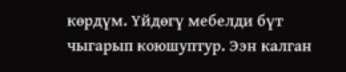көрдүм. Үйдөгү мебелди бүт чыгарып коюшуптур. Ээн калган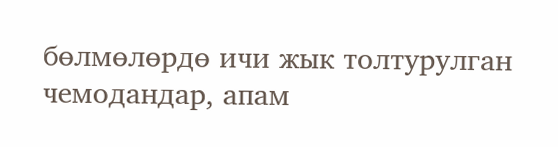бөлмөлөрдө ичи жык толтурулган чемодандар, апам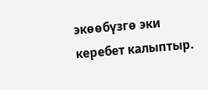экөөбүзгө эки керебет калыптыр.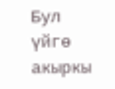Бул үйгө акыркы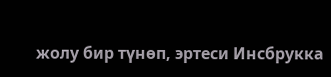жолу бир түнөп, эртеси Инсбрукка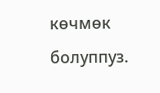көчмөк болуппуз.